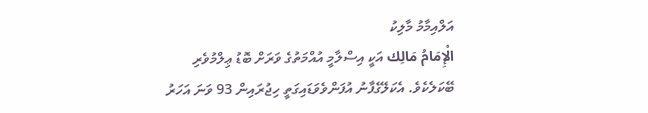އަލްއިމާމު މާލިކު
الْإِمَامُ مَالِك އަކީ އިސްލާމީ އުއްމަތުގެ ވަރަށް ބޮޑު ޢިލްމުވެރި ބޭކަލެކެވެ. އެކަލޭގެފާނު އުފަންވެވަޑައިގަތީ ހިޖުރައިން 93 ވަނަ އަހަރު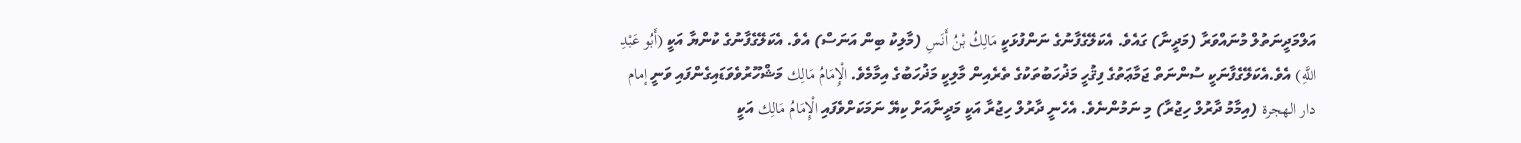އަލްމަދީނަތުލް މުނައްވަރާ (މަދީނާ) ގައެވެ. އެކަލޭގެފާނުގެ ނަންފުޅަކީ مَالِكُ بْنُ أَنَسِ (މާލިކު ބިން އަނަސް) އެވެ. އެކަލޭގެފާނުގެ ކުންޔާ އަކީ (أَبُو عَبْدِ اللَّهِ) އެވެ.އެކަލޭގެފާނަކީ ސުންނަތް ޖަމާޢަތުގެ ފިޤުހީ މަޛުހަބުތަކުގެ ތެރެއިން މާލިކީ މަޛުހަބުގެ އިމާމެވެ. الْإِمَامُ مَالِك މަޝްހޫރުވެވަޑައިގެންފައި ވަނީ إمام دار الهجرة (އިމާމު ދާރުލް ހިޖުރާ) މި ނަމުންނެވެ. އެހެނީ ދާރުލް ހިޖުރާ އަކީ މަދީނާއަށް ކިޔޭ ނަމަކަށްވެފައި الْإِمَامُ مَالِك އަކީ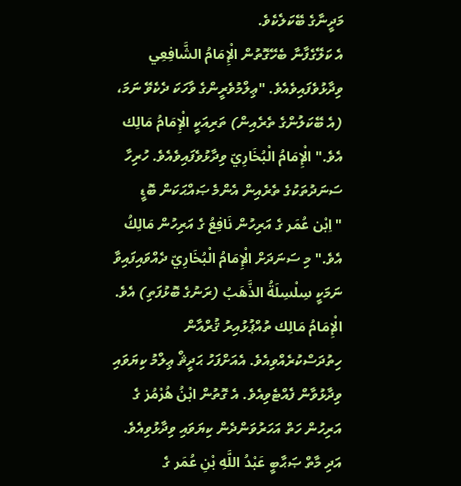މަދީނާގެ ބޭކަލެކެވެ.
އެ ކަލޭގެފާނާ ބެހޭގޮތުން الْإِمَامُ الشَّافِعِي ވިދާޅުވެފައިވެއެވެ. "ޢިލްމުވެރީންގެ ވާހަކަ ދެކެވޭ ނަމަ، (އެ ބޭކަލުންގެ ތެރެއިން) ތަރިއަކީ الْإِمَامُ مَالِك އެވެ." الْإِمَامُ الْبُخَارِيّ ވިދާޅުވެފައިވެއެވެ. ހުރިހާ ސަނަދުތަކުގެ ތެރެއިން އެންމެ ޞައްޙަކަން ބޮޑީ "اِبْن عُمَر ގެ އަރިހުން نَافِعُ ގެ އަރިހުން مَالِكُ އެވެ." މި ސަނަދަށް الْإِمَامُ الْبُخَارِيّ ދެއްވައިފައިވާ ނަމަކީ سِلْسِلَةُ الذَّهَبُ (ރަނުގެ ބޮޅުފަތި) އެވެ.
الْإِمَامُ مَالِك ތުއްޕުޅުއިރު ޤުރްއާން ހިތުދަސްކުރެއްވިއެވެ. އެއަށްފަހު ޙަދީޘް ޢިލްމު ކިޔަވައި ވިދާޅުވާން ފެއްޓެވިއެވެ. އެ ގޮތުން ابْنُ هُرْمُز ގެ އަރިހުން ހަތް އަހަރުވަންދެން ކިޔަވައި ވިދާޅުވިއެވެ. އަދި މާތް ޞަޙާބީ عَبْدُ اللَّهِ بْنِ عُمَر ގެ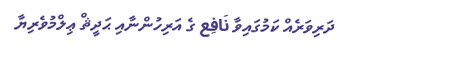ދަރިވަރެއް ކަމުގައިވާ نَافِع ގެ އަރިހުންނާއި ޙަދީޘް ޢިލްމުވެރިޔާ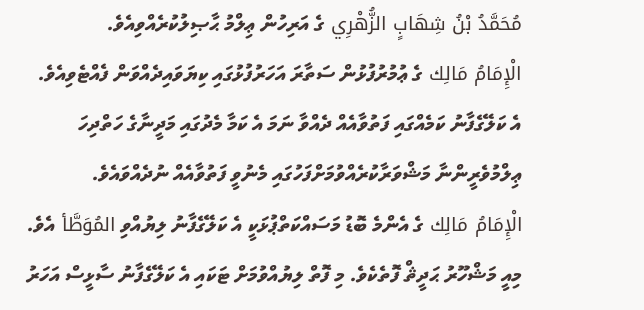مُحَمَّدُ بْنُ شِهَابٍ الزُّهْرِي ގެ އަރިހުން ޢިލްމު ޙާޞިލުކުރެއްވިއެވެ.
الْإِمَامُ مَالِك ގެ ޢުމުރުފުޅުން ސަތާރަ އަހަރުފުޅުގައި ކިޔަވައިދެއްވަން ފެއްޓެވިއެވެ. އެ ކަލޭގެފާނު ކަމެއްގައި ފަތުވާއެއް ދެއްވާ ނަމަ އެ ކަމާ މެދުގައި މަދީނާގެ ހަތްދިހަ ޢިލްމުވެރީންނާ މަޝްވަރާކުރެއްވުމަށްފަހުގައި މެނުވީ ފަތުވާއެއް ނުދެއްވައެވެ.
الْإِمَامُ مَالِك ގެ އެންމެ ބޮޑު މަސައްކަތްޕުޅަކީ އެ ކަލޭގެފާނު ލިޔުއްވި المُوَطَّأ އެވެ. މިއީ މަޝްހޫރު ޙަދީޘް ފޮތެކެވެ. މި ފޮތް ލިޔުއްވުމަށް ޓަކައި އެ ކަލޭގެފާނު ސާޅީސް އަހަރު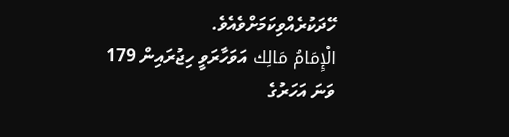ހޭދަކުރެއްވިކަމަށްވެއެވެ.
الْإِمَامُ مَالِك އަވަހާރަވީ ހިޖުރައިން 179 ވަނަ އަހަރުގެ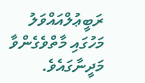ރަބީޢުލްއައްވަލު މަހުގައި މާތްވެގެންވާ މަދީނާގައެވެ.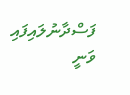ފަސްދާނުލައިފައި ވަނީ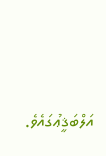އަލްބަޤީޢުގައެވެ.